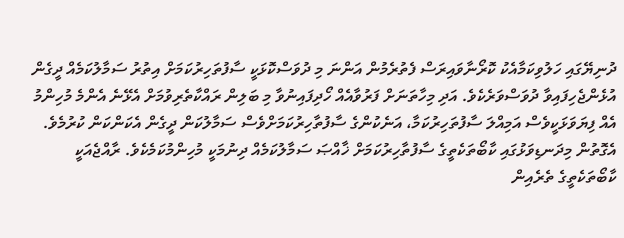ދުނިޔޭގައި ހަލުވިކަމާއެކު ކޮރޯނާވައިރަސް ފެތުރެމުން އަންނަ މި ދުވަސްކޮޅަކީ ސާފުތަހިރުކަމަށް އިތުރު ސަމާލުކަމެއް ދީގެން އުޅެންޖެހިފައިވާ ދުވަސްވަރެކެވެ. އަދި މިހާތަނަށް ފަރުވާއެއް ހޯދިފައިނުވާ މި ބަލިން ރައްކާތެރިވުމަށް އެޅޭނެ އެންމެ މުހިންމު އެއް ފިޔަވަޅަކީވެސް އަމިއްލަ ސާފުތަހިރުކަމާ، އަނެކުންގެ ސާފުތާހިރުކަމަށްވެސް ސަމާލުކަން ދީގެން އެކަންކަން ކުރުމެވެ.
އެގޮތުން މިދަނޑިވަޅުގައި ކާބޯތަކެތީގެ ސާފުތާހިރުކަމަށް ޚާއްޞަ ސަމާލުކަމެއް ދިނުމަކީ މުހިންމުކަމެކެވެ. ރާއްޖެއަކީ ކާބޯތަކެތީގެ ތެރެއިން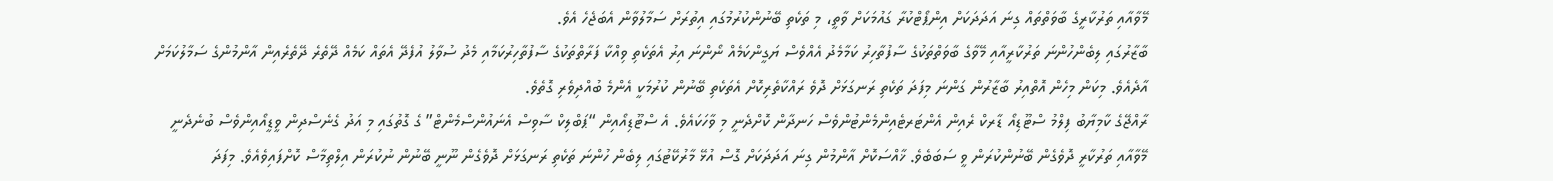މޭވާއާއި ތަރުކާރީގެ ބާވަތްތައް ގިނަ އަދަދަކަށް އިންޕޯޓްކުރާ ގައުމަކަށް ވާތީ، މި ތަކެތި ބޭނުންކުރުމުގައި އިތުރަށް ސަމާލުވާން އެބަޖެހެ އެވެ.
ބާޒާރުގައި ލިބެންހުންނަ ތަރުކާރީއާއި މޭވާގެ ބާވަތްތަކުގެ ސާފުތާހިރު ކަމާމެދު އެއްވެސް ޔަގީންކަމެއް ނޯންނަ އިރު އެތަކެތި ވިއްކާ ފަރާތްތަކުގެ ސާފުތާހިރުކަމާއި މެދު ސުވާލު އުފެދޭ އެތައް ކަމެއް ދޭތެރެ ދޭތެރެއިން އާންމުންގެ ސަމާލުކަމަށް އާދެއެވެ. މިކަން މިހެން އޮތްއިރު ބާޒާރުން ގަންނަ މިފަދަ ތަކެތި ރަނގަޅަށް ދޮވެ ރައްކާތެރިކޮށް އެތަކެތި ބޭނުން ކުރުމަކީ އެންމެ ބުއްދިވެރި ގޮތެވެ.
ރާއްޖޭގެ ކާމިޔާބު ފިލްމު ސްޓޫޑިއޯ ޑާރކް ރެއިން އެންޓަރޓެއިންމެންޓުންވެސް ހަނދާން ކޮށްދެނީ މި ވާހަކައެވެ. އެ ސްޓޫޑިއޯއިން “ޕަބްލިކް ސާވިސް އެނައުންސްމެންޓް” ގެ ގޮތުގައި މި އަދު ގެނެސްދިން ވީޑީއޯއިންވެސް ބުނެދެނީ މޭވާއާއި ތަރުކާރީ ދޮވެގެން ބޭނުންކުރަން ވީ ސަބަބެވެ. ޚާއްސަކޮށް އާންމުން ގިނަ އަދަދަކަށް ގޮސް އުޅޭ މާރުކޭޓުގައި ލިބެން ހުންނަ ތަކެތި ރަނގަޅަށް ދޮވެގެން ނޫނީ ބޭނުން ނުކުރަން އިލްތިމާސް ކޮށްފައިވެއެވެ. މިފަދަ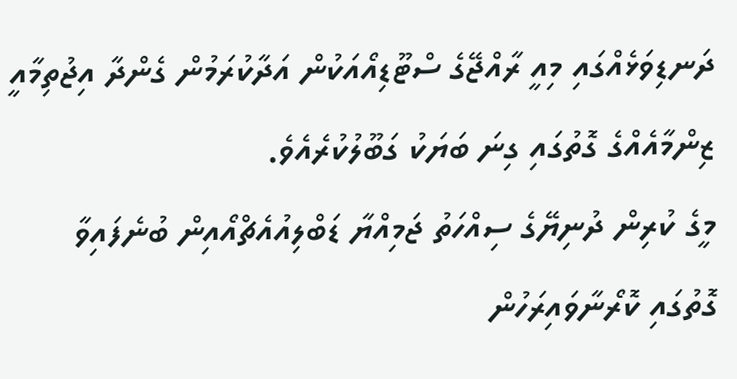ދަނޑިވަޅެއްގައި މިއީ ރާއްޖޭގެ ސްޓޫޑިއޯއަކުން އަދާކުރަމުން ގެންދާ އިޖުތިމާއީ ޒިންމާއެއްގެ ގޮތުގައި ގިނަ ބަޔަކު ގަބޫލުކުރެއެވެ.
މީގެ ކުރިން ދުނިޔޭގެ ސިއްހަތު ޖަމިއްޔާ ޑަބްލިއުއެޗްއޯއިން ބުނެފައިވާ ގޮތުގައި ކޮރޯނާވައިރަހުން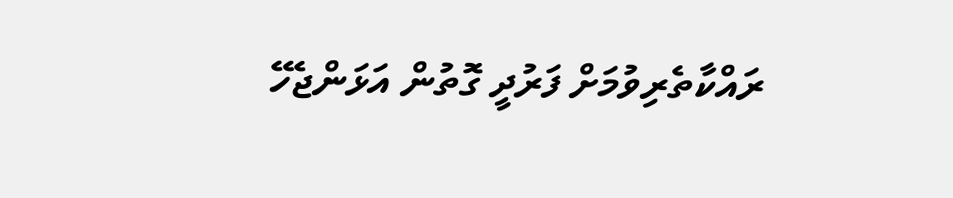ރައްކާތެރިވުމަށް ފަރުދީ ގޮތުން އަޅަންޖެހޭ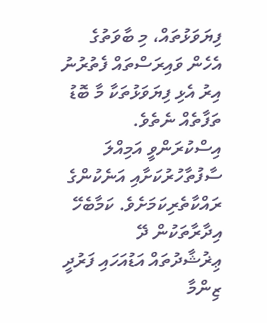ފިޔަވަޅުތައް، މި ބާވަތުގެ އެހެން ވައިރަސްތައް ފެތުރުނު އިރު އެޅި ފިޔަވަޅުތަކާ މާ ބޮޑު ތަފާތެއް ނެތެވެ. އިސްކުރަންވީ އަމިއްލަ ސާފުތާހުރުކަށާއި އަނެކުންގެ ރައްކާތެރިކަމަށެވެ. ކަމާބެހޭ އިދާރާތަކުން ދޭ  ޢިޜުޝާދުތައް އަޑުއަހައި ފަރުދީ ޒިންމާ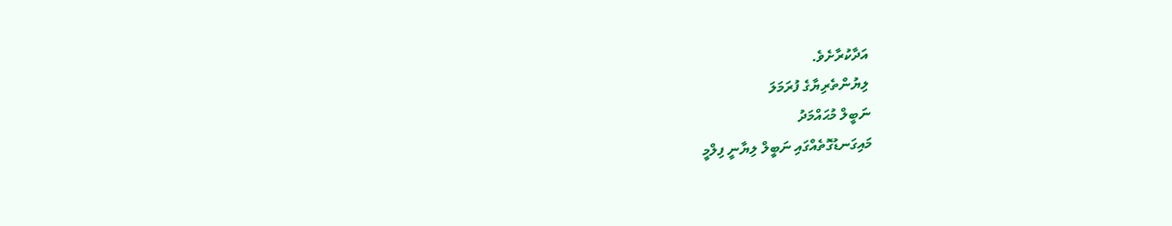އަދާކުރާށެވެ.
ލިޔުންތެރިޔާގެ ފުރަމަލަ
ނަބީލް މުޙައްމަދު
މައިގަނޑުގޮތެއްގައި ނަބީލް ލިޔާނީ ފިލްމީ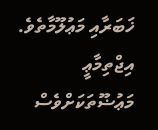ޚަބަރާއި މަޢުލޫމާތެވެ. އިޖްތިމާޢީ މަޢުޟޫތަކަށްވެސް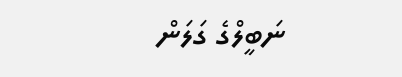ނަބީލްގެ ގަލަން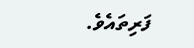ފަރިތައެވެ.